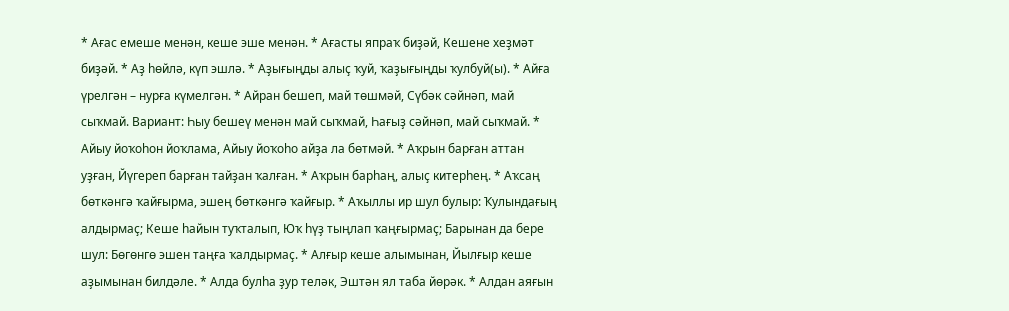* Ағас емеше менән, кеше эше менән. * Ағасты япраҡ биҙәй, Кешене хеҙмәт биҙәй. * Аҙ һөйлә, күп эшлә. * Аҙығыңды алыҫ ҡуй, ҡаҙығыңды ҡулбуй(ы). * Айға үрелгән – нурға күмелгән. * Айран бешеп, май төшмәй, Сүбәк сәйнәп, май сыҡмай. Вариант: Һыу бешеү менән май сыҡмай, Һағыҙ сәйнәп, май сыҡмай. * Айыу йоҡоһон йоҡлама, Айыу йоҡоһо айҙа ла бөтмәй. * Аҡрын барған аттан уҙған, Йүгереп барған тайҙан ҡалған. * Аҡрын барһаң, алыҫ китерһең. * Аҡсаң бөткәнгә ҡайғырма, эшең бөткәнгә ҡайғыр. * Аҡыллы ир шул булыр: Ҡулындағың алдырмаҫ; Кеше һайын туҡталып, Юҡ һүҙ тыңлап ҡаңғырмаҫ; Барынан да бере шул: Бөгөнгө эшен таңға ҡалдырмаҫ. * Алғыр кеше алымынан, Йылғыр кеше аҙымынан билдәле. * Алда булһа ҙур теләк, Эштән ял таба йөрәк. * Алдан аяғын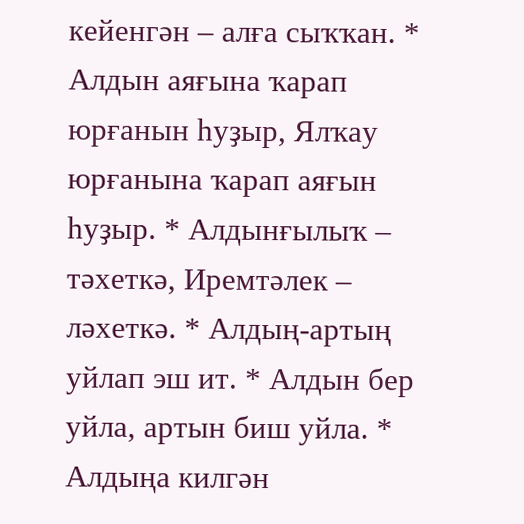кейенгән – алға сыҡҡан. * Алдын аяғына ҡарап юрғанын һуҙыр, Ялҡау юрғанына ҡарап аяғын һуҙыр. * Алдынғылыҡ – тәхеткә, Иремтәлек – ләхеткә. * Алдың-артың уйлап эш ит. * Алдын бер уйла, артын биш уйла. * Алдыңа килгән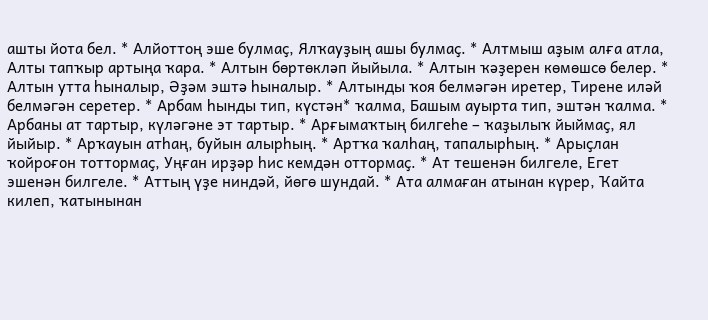ашты йота бел. * Алйоттоң эше булмаҫ, Ялҡауҙың ашы булмаҫ. * Алтмыш аҙым алға атла, Алты тапҡыр артыңа ҡара. * Алтын бөртөкләп йыйыла. * Алтын ҡәҙерен көмөшсө белер. * Алтын утта һыналыр, Әҙәм эштә һыналыр. * Алтынды ҡоя белмәгән иретер, Тирене иләй белмәгән серетер. * Арбам һынды тип, күстән* ҡалма, Башым ауырта тип, эштән ҡалма. * Арбаны ат тартыр, күләгәне эт тартыр. * Арғымаҡтың билгеһе – ҡаҙылыҡ йыймаҫ, ял йыйыр. * Арҡауын атһаң, буйын алырһың. * Артҡа ҡалһаң, тапалырһың. * Арыҫлан ҡойроғон тоттормаҫ, Уңған ирҙәр һис кемдән оттормаҫ. * Ат тешенән билгеле, Егет эшенән билгеле. * Аттың үҙе ниндәй, йөгө шундай. * Ата алмаған атынан күрер, Ҡайта килеп, ҡатынынан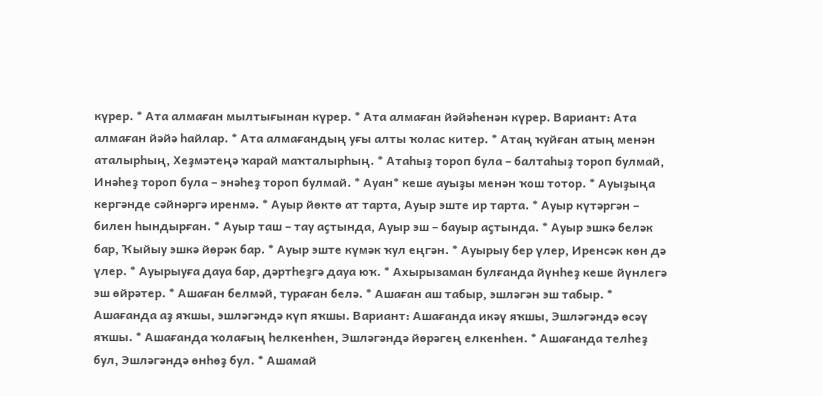күрер. * Ата алмаған мылтығынан күрер. * Ата алмаған йәйәһенән күрер. Вариант: Ата алмаған йәйә һайлар. * Ата алмағандың уғы алты ҡолас китер. * Атаң ҡуйған атың менән аталырһың, Хеҙмәтеңә ҡарай маҡталырһың. * Атаһыҙ тороп була – балтаһыҙ тороп булмай, Инәһеҙ тороп була – энәһеҙ тороп булмай. * Ауан* кеше ауыҙы менән ҡош тотор. * Ауыҙыңа кергәнде сәйнәргә иренмә. * Ауыр йөктө ат тарта, Ауыр эште ир тарта. * Ауыр күтәргән – билен һындырған. * Ауыр таш – тау аҫтында, Ауыр эш – бауыр аҫтында. * Ауыр эшкә беләк бар, Ҡыйыу эшкә йөрәк бар. * Ауыр эште күмәк ҡул еңгән. * Ауырыу бер үлер, Иренсәк көн дә үлер. * Ауырыуға дауа бар, дәртһеҙгә дауа юҡ. * Ахырызаман булғанда йүнһеҙ кеше йүнлегә эш өйрәтер. * Ашаған белмәй, тураған белә. * Ашаған аш табыр, эшләгән эш табыр. * Ашағанда аҙ яҡшы, эшләгәндә күп яҡшы. Вариант: Ашағанда икәү яҡшы, Эшләгәндә өсәү яҡшы. * Ашағанда ҡолағың һелкенһен, Эшләгәндә йөрәгең елкенһен. * Ашағанда телһеҙ бул, Эшләгәндә өнһөҙ бул. * Ашамай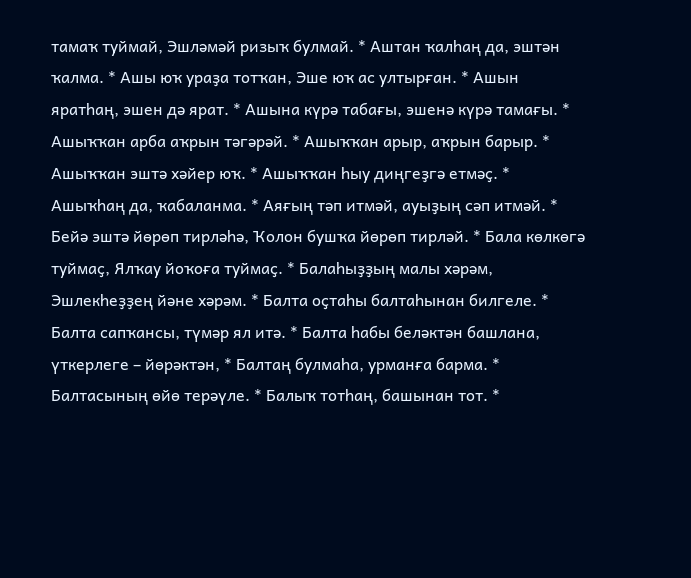тамаҡ туймай, Эшләмәй ризыҡ булмай. * Аштан ҡалһаң да, эштән ҡалма. * Ашы юҡ ураҙа тотҡан, Эше юҡ ас ултырған. * Ашын яратһаң, эшен дә ярат. * Ашына күрә табағы, эшенә күрә тамағы. * Ашыҡҡан арба аҡрын тәгәрәй. * Ашыҡҡан арыр, аҡрын барыр. * Ашыҡҡан эштә хәйер юҡ. * Ашыҡҡан һыу диңгеҙгә етмәҫ. * Ашыҡһаң да, ҡабаланма. * Аяғың тәп итмәй, ауыҙың сәп итмәй. * Бейә эштә йөрөп тирләһә, Ҡолон бушҡа йөрөп тирләй. * Бала көлкөгә туймаҫ, Ялҡау йоҡоға туймаҫ. * Балаһыҙҙың малы хәрәм, Эшлекһеҙҙең йәне хәрәм. * Балта оҫтаһы балтаһынан билгеле. * Балта сапҡансы, түмәр ял итә. * Балта һабы беләктән башлана, үткерлеге – йөрәктән, * Балтаң булмаһа, урманға барма. * Балтасының өйө терәүле. * Балыҡ тотһаң, башынан тот. *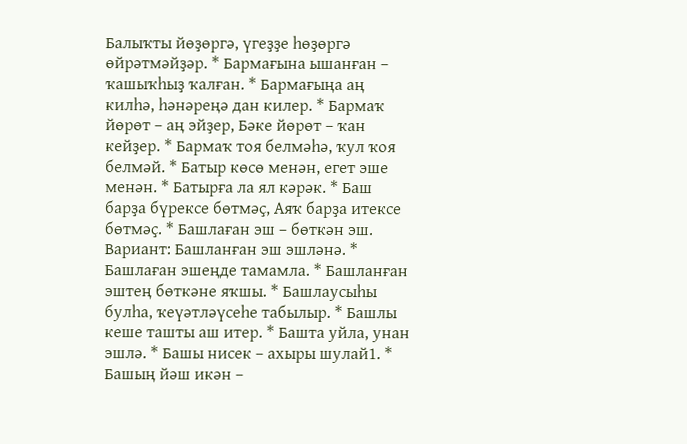Балыҡты йөҙөргә, үгеҙҙе һөҙөргә өйрәтмәйҙәр. * Бармағына ышанған – ҡашыҡһыҙ ҡалған. * Бармағыңа аң килһә, һәнәреңә дан килер. * Бармаҡ йөрөт – аң эйҙер, Бәке йөрөт – ҡан кейҙер. * Бармаҡ тоя белмәһә, ҡул ҡоя белмәй. * Батыр көсө менән, егет эше менән. * Батырға ла ял кәрәк. * Баш барҙа бүрексе бөтмәҫ, Аяҡ барҙа итексе бөтмәҫ. * Башлаған эш – бөткән эш. Вариант: Башланған эш эшләнә. * Башлаған эшеңде тамамла. * Башланған эштең бөткәне яҡшы. * Башлаусыһы булһа, ҡеүәтләүсеһе табылыр. * Башлы кеше ташты аш итер. * Башта уйла, унан эшлә. * Башы нисек – ахыры шулай1. * Башың йәш икән –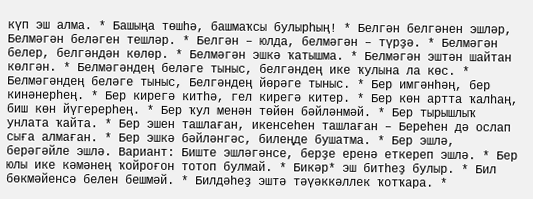күп эш алма. * Башыңа төшһә, башмаҡсы булырһың! * Белгән белгәнен эшләр, Белмәгән беләген тешләр. * Белгән – юлда, белмәгән – түрҙә. * Белмәгән белер, белгәндән көлөр. * Белмәгән эшкә ҡатышма. * Белмәгән эштән шайтан көлгән. * Белмәгәндең беләге тыныс, белгәндең ике ҡулына ла көс. * Белмәгәндең беләге тыныс, Белгәндең йөрәге тыныс. * Бер имгәнһәң, бер кинәнерһең. * Бер кирегә китһә, гел кирегә китер. * Бер көн артта ҡалһаң, биш көн йүгерерһең. * Бер ҡул менән төйөн бәйләнмәй. * Бер тырышлыҡ унлата ҡайта. * Бер эшен ташлаған, икенсеһен ташлаған – Береһен дә ослап сыға алмаған. * Бер эшкә бәйләнгәс, билеңде бушатма. * Бер эшлә, берәгәйле эшлә. Вариант: Биште эшләгәнсе, берҙе еренә еткереп эшлә. * Бер юлы ике кәмәнең ҡойроғон тотоп булмай. * Бикәр* эш битһеҙ булыр. * Бил бөкмәйенсә белен бешмәй. * Билдәһеҙ эштә тәүәккәллек ҡотҡара. *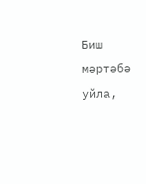Биш мәртәбә уйла,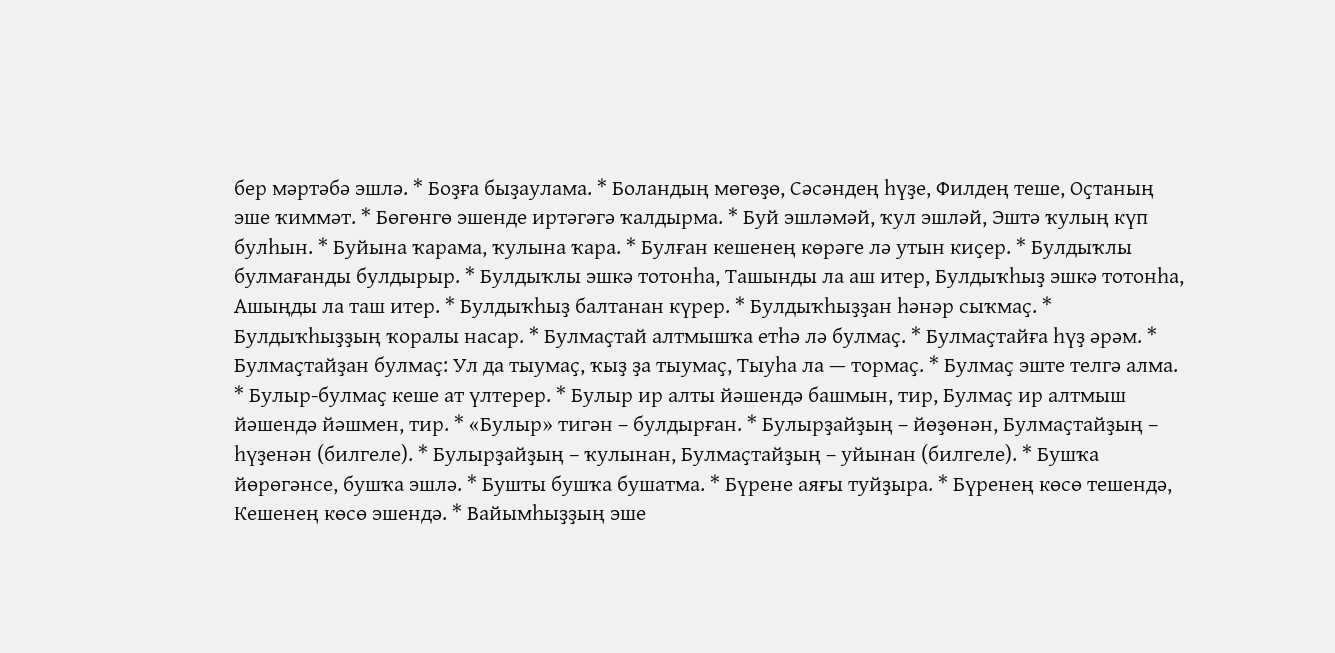бер мәртәбә эшлә. * Боҙға быҙаулама. * Боландың мөгөҙө, Сәсәндең һүҙе, Филдең теше, Оҫтаның эше ҡиммәт. * Бөгөнгө эшенде иртәгәгә ҡалдырма. * Буй эшләмәй, ҡул эшләй, Эштә ҡулың күп булһын. * Буйына ҡарама, ҡулына ҡара. * Булған кешенең көрәге лә утын киҫер. * Булдыҡлы булмағанды булдырыр. * Булдыҡлы эшкә тотонһа, Ташынды ла аш итер, Булдыҡһыҙ эшкә тотонһа, Ашыңды ла таш итер. * Булдыҡһыҙ балтанан күрер. * Булдыҡһыҙҙан һәнәр сыҡмаҫ. * Булдыҡһыҙҙың ҡоралы насар. * Булмаҫтай алтмышҡа етһә лә булмаҫ. * Булмаҫтайға һүҙ әрәм. * Булмаҫтайҙан булмаҫ: Ул да тыумаҫ, ҡыҙ ҙа тыумаҫ, Тыуһа ла — тормаҫ. * Булмаҫ эште телгә алма. * Булыр-булмаҫ кеше ат үлтерер. * Булыр ир алты йәшендә башмын, тир, Булмаҫ ир алтмыш йәшендә йәшмен, тир. * «Булыр» тигән – булдырған. * Булырҙайҙың – йөҙөнән, Булмаҫтайҙың – һүҙенән (билгеле). * Булырҙайҙың – ҡулынан, Булмаҫтайҙың – уйынан (билгеле). * Бушҡа йөрөгәнсе, бушҡа эшлә. * Бушты бушҡа бушатма. * Бүрене аяғы туйҙыра. * Бүренең көсө тешендә, Кешенең көсө эшендә. * Вайымһыҙҙың эше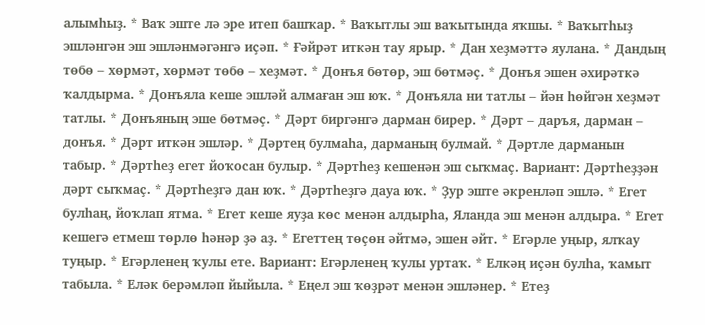алымһыҙ. * Ваҡ эште лә эре итеп башҡар. * Ваҡытлы эш ваҡытында яҡшы. * Ваҡытһыҙ эшләнгән эш эшләнмәгәнгә иҫәп. * Ғәйрәт иткән тау ярыр. * Дан хеҙмәттә яулана. * Дандың төбө – хөрмәт, хөрмәт төбө – хеҙмәт. * Донъя бөтөр, эш бөтмәҫ. * Донъя эшен әхирәткә ҡалдырма. * Донъяла кеше эшләй алмаған эш юҡ. * Донъяла ни татлы – йән һөйгән хеҙмәт татлы. * Донъяның эше бөтмәҫ. * Дәрт биргәнгә дарман бирер. * Дәрт – даръя, дарман – донъя. * Дәрт иткән эшләр. * Дәртең булмаһа, дарманың булмай. * Дәртле дарманын табыр. * Дәртһеҙ егет йоҡосан булыр. * Дәртһеҙ кешенән эш сыҡмаҫ. Вариант: Дәртһеҙҙән дәрт сыҡмаҫ. * Дәртһеҙгә дан юҡ. * Дәртһеҙгә дауа юҡ. * Ҙур эште әкренләп эшлә. * Егет булһаң, йоҡлап ятма. * Егет кеше яуҙа көс менән алдырһа, Яланда эш менән алдыра. * Егет кешегә етмеш төрлө һәнәр ҙә аҙ. * Егеттең төҫөн әйтмә, эшен әйт. * Егәрле уңыр, ялҡау туңыр. * Егәрленең ҡулы ете. Вариант: Егәрленең ҡулы уртаҡ. * Елкәң иҫән булһа, ҡамыт табыла. * Еләк берәмләп йыйыла. * Еңел эш ҡөҙрәт менән эшләнер. * Етеҙ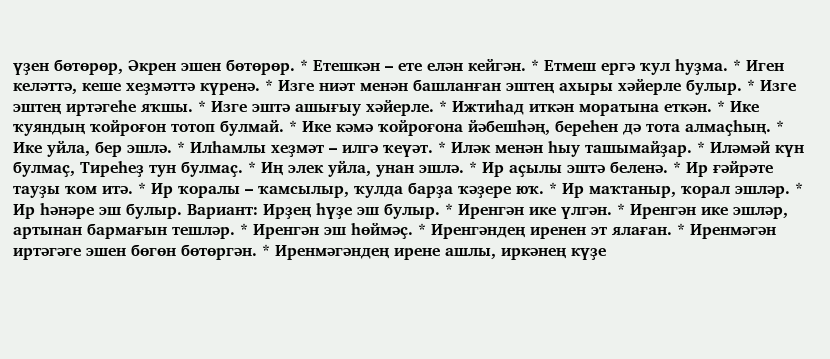үҙен бөтөрөр, Әкрен эшен бөтөрөр. * Етешкән – ете елән кейгән. * Етмеш ергә ҡул һуҙма. * Иген келәттә, кеше хеҙмәттә күренә. * Изге ниәт менән башланған эштең ахыры хәйерле булыр. * Изге эштең иртәгеһе яҡшы. * Изге эштә ашығыу хәйерле. * Ижтиһад иткән моратына еткән. * Ике ҡуяндың ҡойроғон тотоп булмай. * Ике кәмә ҡойроғона йәбешһәң, береһен дә тота алмаҫһың. * Ике уйла, бер эшлә. * Илһамлы хеҙмәт – илгә ҡеүәт. * Иләк менән һыу ташымайҙар. * Иләмәй күн булмаҫ, Тиреһеҙ тун булмаҫ. * Иң элек уйла, унан эшлә. * Ир аҫылы эштә беленә. * Ир ғәйрәте тауҙы ҡом итә. * Ир ҡоралы – ҡамсылыр, ҡулда барҙа ҡәҙере юҡ. * Ир маҡтаныр, ҡорал эшләр. * Ир һәнәре эш булыр. Вариант: Ирҙең һүҙе эш булыр. * Иренгән ике үлгән. * Иренгән ике эшләр, артынан бармағын тешләр. * Иренгән эш һөймәҫ. * Иренгәндең иренен эт ялаған. * Иренмәгән иртәгәге эшен бөгөн бөтөргән. * Иренмәгәндең ирене ашлы, иркәнең күҙе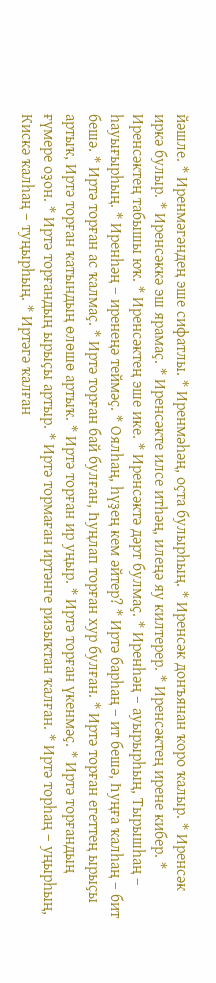йәшле. * Иренмәгәндең эше сифатлы. * Иренмәһәң, оҫта булырһың. * Иренсәк донъянан ҡоро ҡалыр. * Иренсәк иркә булыр. * Иренсәккә эш ярамаҫ. * Иренсәкте илсе итһәң, илеңә яу килтерер. * Иренсәктең ирене кибер. * Иренсәктең табышы юҡ. * Иренсәктең эше ике. * Иренсәктә дәрт булмаҫ. * Иренһәң – ауырырһың, Тырышһаң – һауығырһың. * Иренһәң – иренеңә теймәҫ. * Оялһаң, һүҙең кем әйтер? * Иртә барһаң – ит бешә, Һуңға ҡалһаң – бит бешә. * Иртә торған ас ҡалмаҫ. * Иртә торған бай булған, Һуңлап торған хур булған. * Иртә торған егеттең ырыҫы артыҡ, Иртә торған ҡатындың өлөшө артыҡ. * Иртә торған ир уңыр. * Иртә торған үкенмәҫ. * Иртә торғандың ғүмере оҙон. * Иртә торғандың ырыҫы артыр. * Иртә тормаған иртәнге ризыҡтан ҡалған. * Иртә торһаң – уңырһың, Кискә ҡалһаң – туңырһың. * Иртәгә ҡалған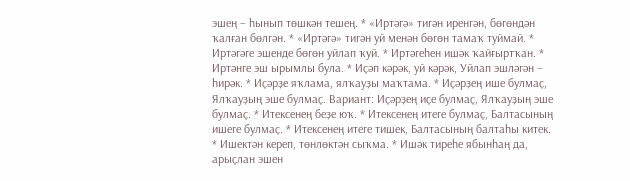эшең – һынып төшкән тешең. * «Иртәгә» тигән иренгән, бөгөндән ҡалған бөлгән. * «Иртәгә» тигән уй менән бөгөн тамаҡ туймай. * Иртәгәге эшенде бөгөн уйлап ҡуй. * Иртәгеһен ишәк ҡайғыртҡан. * Иртәнге эш ырымлы була. * Иҫәп кәрәк, уй кәрәк, Уйлап эшләгән – һирәк. * Иҫәрҙе яҡлама, ялҡауҙы маҡтама. * Иҫәрҙең ише булмаҫ, Ялҡауҙың эше булмаҫ. Вариант: Иҫәрҙең иҫе булмаҫ, Ялҡауҙың эше булмаҫ. * Итексенең беҙе юҡ. * Итексенең итеге булмаҫ, Балтасының ишеге булмаҫ. * Итексенең итеге тишек, Балтасының балтаһы китек. * Ишектән кереп, төнлөктән сыҡма. * Ишәк тиреһе ябынһаң да, арыҫлан эшен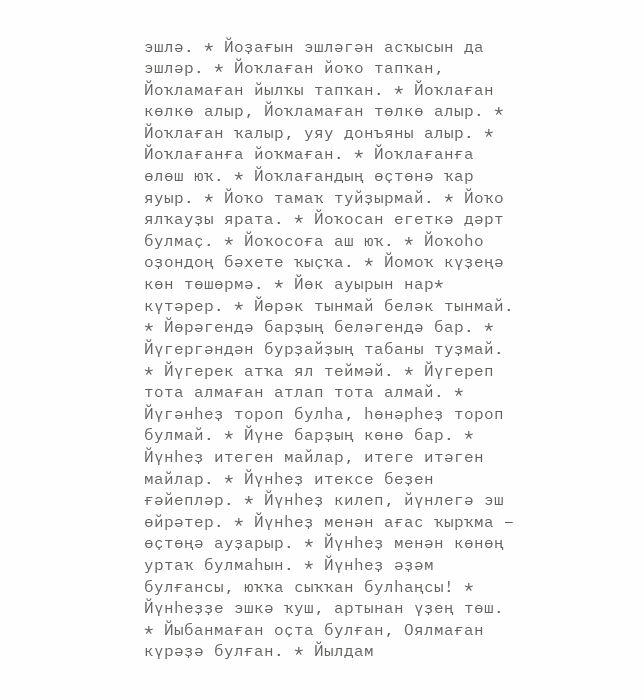эшлә. * Йоҙағын эшләгән асҡысын да эшләр. * Йоҡлаған йоҡо тапҡан, Йоҡламаған йылҡы тапҡан. * Йоҡлаған көлкө алыр, Йоҡламаған төлкө алыр. * Йоҡлаған ҡалыр, уяу донъяны алыр. * Йоҡлағанға йоҡмаған. * Йоҡлағанға өлөш юҡ. * Йоҡлағандың өҫтөнә ҡар яуыр. * Йоҡо тамаҡ туйҙырмай. * Йоҡо ялҡауҙы ярата. * Йоҡосан егеткә дәрт булмаҫ. * Йоҡосоға аш юҡ. * Йоҡоһо оҙондоң бәхете ҡыҫҡа. * Йомоҡ күҙеңә көн төшөрмә. * Йөк ауырын нар* күтәрер. * Йөрәк тынмай беләк тынмай. * Йөрәгендә барҙың беләгендә бар. * Йүгергәндән бурҙайҙың табаны туҙмай. * Йүгерек атҡа ял теймәй. * Йүгереп тота алмаған атлап тота алмай. * Йүгәнһеҙ тороп булһа, һөнәрһеҙ тороп булмай. * Йүне барҙың көнө бар. * Йүнһеҙ итеген майлар, итеге итәген майлар. * Йүнһеҙ итексе беҙен ғәйепләр. * Йүнһеҙ килеп, йүнлегә эш өйрәтер. * Йүнһеҙ менән ағас ҡырҡма – өҫтөңә ауҙарыр. * Йүнһеҙ менән көнөң уртаҡ булмаһын. * Йүнһеҙ әҙәм булғансы, юҡҡа сыҡҡан булһаңсы! * Йүнһеҙҙе эшкә ҡуш, артынан үҙең төш. * Йыбанмаған оҫта булған, Оялмаған күрәҙә булған. * Йылдам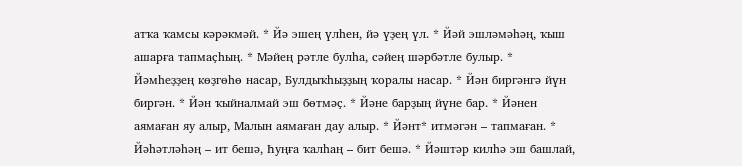атҡа ҡамсы кәрәкмәй. * Йә эшең үлһен, йә үҙең үл. * Йәй эшләмәһәң, ҡыш ашарға тапмаҫһың. * Мәйең рәтле булһа, сәйең шәрбәтле булыр. * Йәмһеҙҙең көҙгөһө насар, Булдыҡһыҙҙың ҡоралы насар. * Йән биргәнгә йүн биргән. * Йән ҡыйналмай эш бөтмәҫ. * Йәне барҙың йүне бар. * Йәнен аямаған яу алыр, Малын аямаған дау алыр. * Йәнт* итмәгән – тапмаған. * Йәһәтләһәң – ит бешә, Һуңға ҡалһаң – бит бешә. * Йәштәр килһә эш башлай,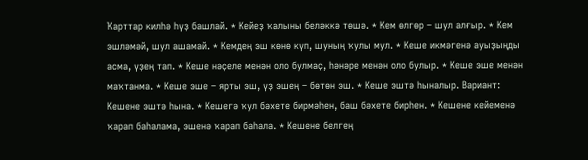Ҡарттар килһә һүҙ башлай. * Кейеҙ ҡалыны беләккә төшә. * Кем өлгөр – шул алғыр. * Кем эшләмәй, шул ашамай. * Кемдең эш көнө күп, шуның ҡулы мул. * Кеше икмәгенә ауыҙыңды асма, үҙең тап. * Кеше нәҫеле менән оло булмаҫ, һәнәре менән оло булыр. * Кеше эше менән маҡтанма. * Кеше эше – ярты эш, үҙ эшең – бөтөн эш. * Кеше эштә һыналыр. Вариант: Кешене эштә һына. * Кешегә ҡул бәхете бирмәһен, баш бәхете бирһен. * Кешене кейеменә ҡарап баһалама, эшенә ҡарап баһала. * Кешене белгең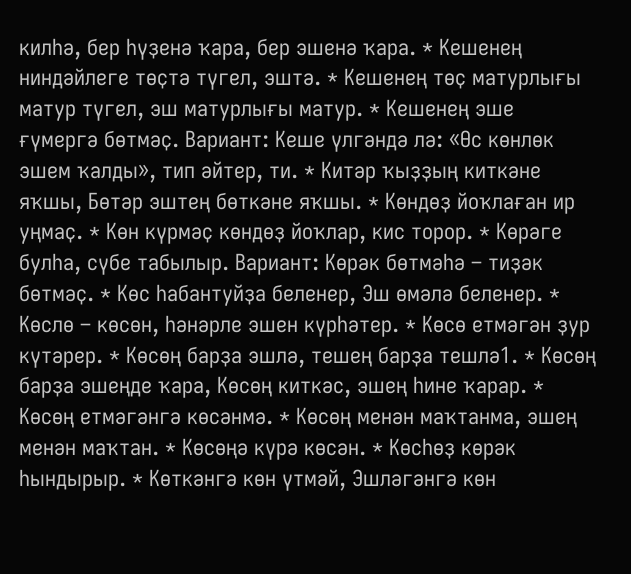килһә, бер һүҙенә ҡара, бер эшенә ҡара. * Кешенең ниндәйлеге төҫтә түгел, эштә. * Кешенең төҫ матурлығы матур түгел, эш матурлығы матур. * Кешенең эше ғүмергә бөтмәҫ. Вариант: Кеше үлгәндә лә: «Өс көнлөк эшем ҡалды», тип әйтер, ти. * Китәр ҡыҙҙың киткәне яҡшы, Бөтәр эштең бөткәне яҡшы. * Көндөҙ йоҡлаған ир уңмаҫ. * Көн күрмәҫ көндөҙ йоҡлар, кис торор. * Көрәге булһа, сүбе табылыр. Вариант: Көрәк бөтмәһә – тиҙәк бөтмәҫ. * Көс һабантуйҙа беленер, Эш өмәлә беленер. * Көслө – көсөн, һәнәрле эшен күрһәтер. * Көсө етмәгән ҙур күтәрер. * Көсөң барҙа эшлә, тешең барҙа тешлә1. * Көсөң барҙа эшеңде ҡара, Көсөң киткәс, эшең һине ҡарар. * Көсөң етмәгәнгә көсәнмә. * Көсөң менән маҡтанма, эшең менән маҡтан. * Көсөңә күрә көсән. * Көсһөҙ көрәк һындырыр. * Көткәнгә көн үтмәй, Эшләгәнгә көн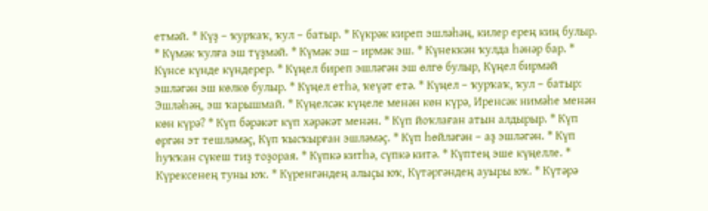етмәй. * Күҙ – ҡурҡаҡ, ҡул – батыр. * Күкрәк киреп эшләһәң, килер ерең киң булыр. * Күмәк ҡулға эш түҙмәй. * Күмәк эш – ирмәк эш. * Күнеккән ҡулда һәнәр бар. * Күнсе күнде күндерер. * Күңел биреп эшләгән эш өлгө булыр, Күңел бирмәй эшләгән эш көлкө булыр. * Күңел етһә, ҡеүәт етә. * Күңел – ҡурҡаҡ, ҡул – батыр: Эшләһәң, эш ҡарышмай. * Күңелсәк күңеле менән көн күрә, Иренсәк нимәһе менән көн күрә? * Күп бәрәкәт күп хәрәкәт менән. * Күп йоҡлаған атын алдырыр. * Күп өргән эт тешләмәҫ, Күп ҡысҡырған эшләмәҫ. * Күп һөйләгән – аҙ эшләгән. * Күп һуҡҡан сүкеш тиҙ тоҙорая. * Күпкә китһә, сүпкә китә. * Күптең эше күңелле. * Күрексенең туны юҡ. * Күренгәндең алыҫы юҡ, Күтәргәндең ауыры юҡ. * Күтәрә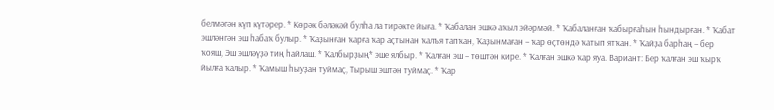белмәгән күп күтәрер. * Көрәк бәләкәй булһа ла тирәкте йыға. * Ҡабалан эшкә аҡыл эйәрмәй. * Ҡабаланған ҡабырғаһын һындырған. * Ҡабат эшләнгән эш һабаҡ булыр. * Ҡаҙынған ҡарға ҡар аҫтынан ҡалъя тапҡан, Ҡаҙынмаған – ҡар өҫтөндә ҡатып ятҡан. * Ҡайҙа барһаң – бер ҡояш, Эш эшләүҙә тиң һайлаш. * Ҡалбырҙың* эше ялбыр. * Ҡалған эш – төштән кире. * Ҡалған эшкә ҡар яуа. Вариант: Бер ҡалған эш ҡырҡ йылға ҡалыр. * Ҡамыш һыуҙан туймаҫ, Тырыш эштән туймаҫ. * Ҡар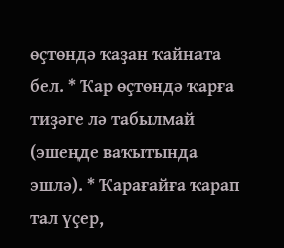өҫтөндә ҡаҙан ҡайната бел. * Ҡар өҫтөндә ҡарға тиҙәге лә табылмай (эшеңде ваҡытында эшлә). * Ҡарағайға ҡарап тал үҫер,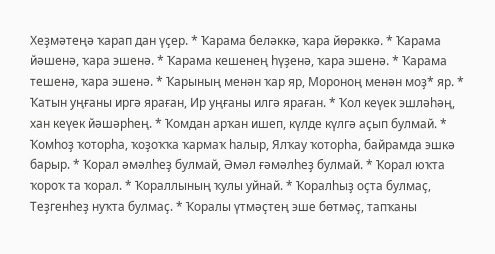Хеҙмәтеңә ҡарап дан үҫер. * Ҡарама беләккә, ҡара йөрәккә. * Ҡарама йәшенә, ҡара эшенә. * Ҡарама кешенең һүҙенә, ҡара эшенә. * Ҡарама тешенә, ҡара эшенә. * Ҡарының менән ҡар яр, Мороноң менән моҙ* яр. * Ҡатын уңғаны иргә яраған, Ир уңғаны илгә яраған. * Ҡол кеүек эшләһәң, хан кеүек йәшәрһең. * Ҡомдан арҡан ишеп, күлде күлгә аҫып булмай. * Ҡомһоҙ ҡоторһа, ҡоҙоҡҡа ҡармаҡ һалыр, Ялҡау ҡоторһа, байрамда эшкә барыр. * Ҡорал әмәлһеҙ булмай, Әмәл ғәмәлһеҙ булмай. * Ҡорал юҡта ҡороҡ та ҡорал. * Ҡораллының ҡулы уйнай. * Ҡоралһыҙ оҫта булмаҫ, Теҙгенһеҙ нуҡта булмаҫ. * Ҡоралы үтмәҫтең эше бөтмәҫ, тапҡаны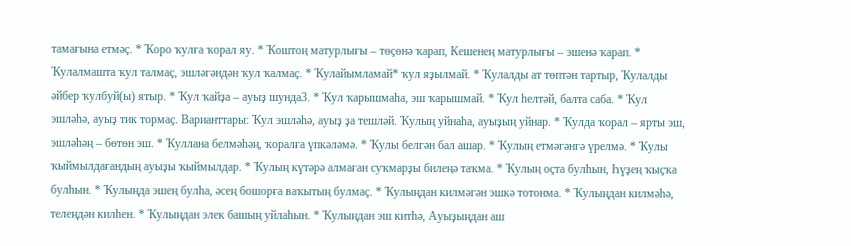тамағына етмәҫ. * Ҡоро ҡулға ҡорал яу. * Ҡоштоң матурлығы – төҫөнә ҡарап, Кешенең матурлығы – эшенә ҡарап. * Ҡулалмашта ҡул талмаҫ, эшләгәндән ҡул ҡалмаҫ. * Ҡулайымламай* ҡул яҙылмай. * Ҡулалды ат төптән тартыр, Ҡулалды әйбер ҡулбуй(ы) ятыр. * Ҡул ҡайҙа – ауыҙ шунда3. * Ҡул ҡарышмаһа, эш ҡарышмай. * Ҡул һелтәй, балта саба. * Ҡул эшләһә, ауыҙ тик тормаҫ. Варианттары: Ҡул эшләһә, ауыҙ ҙа тешләй. Ҡулың уйнаһа, ауыҙың уйнар. * Ҡулда ҡорал – ярты эш, эшләһәң – бөтөн эш. * Ҡуллана белмәһәң, ҡоралға үпкәләмә. * Ҡулы белгән бал ашар. * Ҡулың етмәгәнгә үрелмә. * Ҡулы ҡыймылдағандың ауыҙы ҡыймылдар. * Ҡулың күтәрә алмаған суҡмарҙы билеңә таҡма. * Ҡулың оҫта булһын, Һүҙең ҡыҫҡа булһын. * Ҡулыңда эшең булһа, әсең бошорға ваҡытың булмаҫ. * Ҡулыңдан килмәгән эшкә тотонма. * Ҡулыңдан килмәһә, телеңдән килһен. * Ҡулыңдан элек башың уйлаһын. * Ҡулыңдан эш китһә, Ауыҙыңдан аш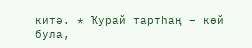китә. * Ҡурай тартһаң – көй була,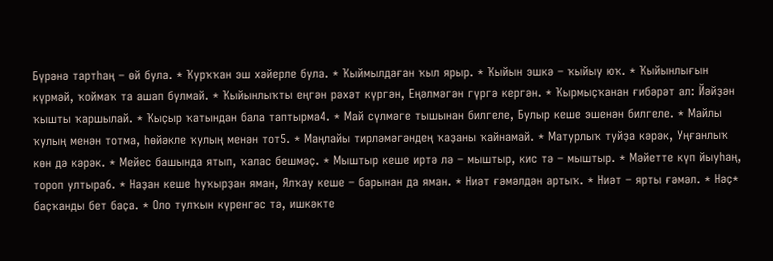Бүрәнә тартһаң – өй була. * Ҡурҡҡан эш хәйерле була. * Ҡыймылдаған ҡыл ярыр. * Ҡыйын эшкә – ҡыйыу юҡ. * Ҡыйынлығын күрмәй, ҡоймаҡ та ашап булмай. * Ҡыйынлыҡты еңгән рәхәт күргән, Еңәлмәгән гүргә кергән. * Ҡырмыҫҡанан ғибәрәт ал: Йәйҙән ҡышты ҡаршылай. * Ҡыҫыр ҡатындан бала таптырма4. * Май сүлмәге тышынан билгеле, Булыр кеше эшенән билгеле. * Майлы ҡулың менән тотма, һөйәкле ҡулың менән тот5. * Маңлайы тирләмәгәндең ҡаҙаны ҡайнамай. * Матурлыҡ туйҙа кәрәк, Уңғанлыҡ көн дә кәрәк. * Мейес башында ятып, ҡалас бешмәҫ. * Мыштыр кеше иртә лә – мыштыр, кис тә – мыштыр. * Мәйетте күп йыуһаң, тороп ултыра6. * Наҙан кеше һуҡырҙан яман, Ялҡау кеше – барынан да яман. * Ниәт ғәмәлдән артыҡ. * Ниәт – ярты ғәмәл. * Нәҫ* баҫҡанды бет баҫа. * Оло тулҡын күренгәс тә, ишкәкте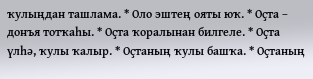ҡулыңдан ташлама. * Оло эштең ояты юҡ. * Оҫта – донъя тотҡаһы. * Оҫта ҡоралынан билгеле. * Оҫта үлһә, ҡулы ҡалыр. * Оҫтаның ҡулы башҡа. * Оҫтаның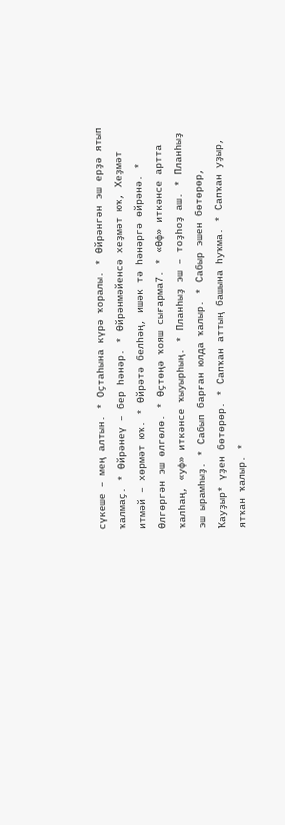сүкеше – мең алтын. * Оҫтаһына күрә ҡоралы. * Өйрәнгән эш ерҙә ятып ҡалмаҫ. * Өйрәнеү – бер һәнәр. * Өйрәнмәйенсә хеҙмәт юҡ, Хеҙмәт итмәй – хөрмәт юҡ. * Өйрәтә белһәң, ишәк тә һәнәргә өйрәнә. * Өлгөргән эш өлгөлө. * Өҫтөңә ҡояш сығарма7. * «Өф» иткәнсе артта ҡалһаң, «уф» иткәнсе ҡыуырһың. * Планһыҙ эш – тоҙһоҙ аш. * Планһыҙ эш ырамһыҙ. * Сабып барған юлда ҡалыр. * Сабыр эшен бөтөрөр, Ҡауҙыр* үҙен бөтөрөр. * Сапҡан аттың башына һуҡма. * Сапҡан уҙыр, ятҡан ҡалыр. *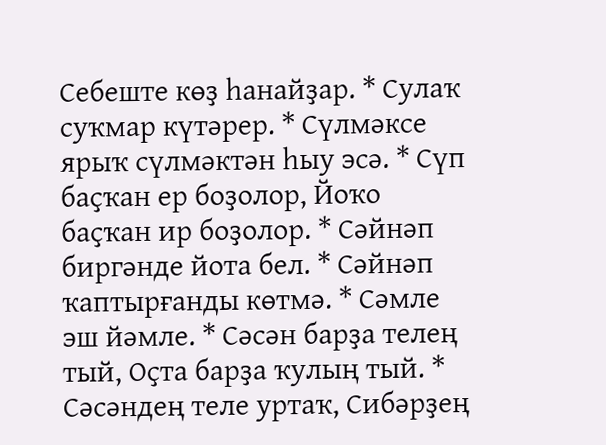Себеште көҙ һанайҙар. * Сулаҡ суҡмар күтәрер. * Сүлмәксе ярыҡ сүлмәктән һыу эсә. * Сүп баҫҡан ер боҙолор, Йоҡо баҫҡан ир боҙолор. * Сәйнәп биргәнде йота бел. * Сәйнәп ҡаптырғанды көтмә. * Сәмле эш йәмле. * Сәсән барҙа телең тый, Оҫта барҙа ҡулың тый. * Сәсәндең теле уртаҡ, Сибәрҙең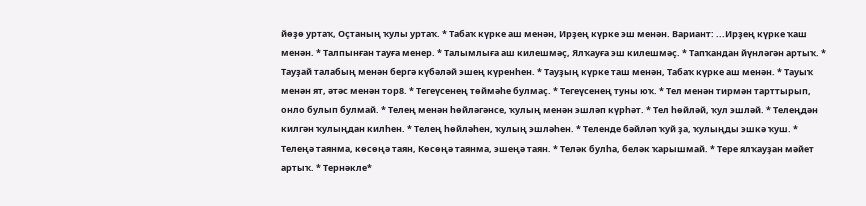йөҙө уртаҡ, Оҫтаның ҡулы уртаҡ. * Табаҡ күрке аш менән, Ирҙең күрке эш менән. Вариант: ...Ирҙең күрке ҡаш менән. * Талпынған тауға менер. * Талымлыға аш килешмәҫ, Ялҡауға эш килешмәҫ. * Тапҡандан йүнләгән артыҡ. * Тауҙай талабың менән бергә күбәләй эшең күренһен. * Тауҙың күрке таш менән, Табаҡ күрке аш менән. * Тауыҡ менән ят, әтәс менән тор8. * Тегеүсенең төймәһе булмаҫ. * Тегеүсенең туны юҡ. * Тел менән тирмән тарттырып, онло булып булмай. * Телең менән һөйләгәнсе, ҡулың менән эшләп күрһәт. * Тел һөйләй, ҡул эшләй. * Телеңдән килгән ҡулыңдан килһен. * Телең һөйләһен, ҡулың эшләһен. * Теленде бәйләп ҡуй ҙа, ҡулыңды эшкә ҡуш. * Телеңә таянма, көсөңә таян, Көсөңә таянма, эшеңә таян. * Теләк булһа, беләк ҡарышмай. * Тере ялҡауҙан мәйет артыҡ. * Тернәкле*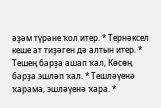әҙәм түрәне ҡол итер. * Тернәксел кеше ат тиҙәген дә алтын итер. * Тешең барҙа ашап ҡал, Көсөң барҙа эшләп ҡал. * Тешләүенә ҡарама, эшләүенә ҡара. *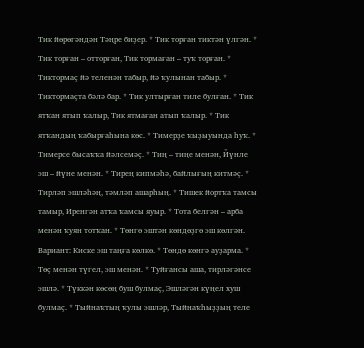Тик йөрөгәндән Тәңре биҙер. * Тик торған тиктән үлгән. * Тик торған – отторған, Тик тормаған – туҡ торған. * Тиктормаҫ йә теленән табыр, йә ҡулынан табыр. * Тиктормаҫта бәлә бар. * Тик ултырған тиле булған. * Тик ятҡан ятып ҡалыр, Тик ятмаған атып ҡалыр. * Тик ятҡандың ҡабырғаһына көс. * Тимерҙе ҡыҙыуында һуҡ. * Тимерсе бысаҡҡа йәлсемәҫ. * Тиң – тиңе менән, Йүнле эш – йүне менән. * Тирең кипмәһә, байлығың китмәҫ. * Тирләп эшләһәң, тәмләп ашарһың. * Тишек йортҡа тамсы тамыр, Иренгән атҡа ҡамсы яуыр. * Тота белгән – арба менән ҡуян тотҡан. * Төнгө эштән көндөҙгө эш көлгән. Вариант: Киске эш таңға көлкө. * Төндө көнгә ауҙарма. * Төҫ менән түгел, эш менән. * Туйғансы аша, тирләгәнсе эшлә. * Түккән көсөң буш булмаҫ, Эшләгән күңел хуш булмаҫ. * Тыйнаҡтың ҡулы эшләр, Тыйнаҡһыҙҙың теле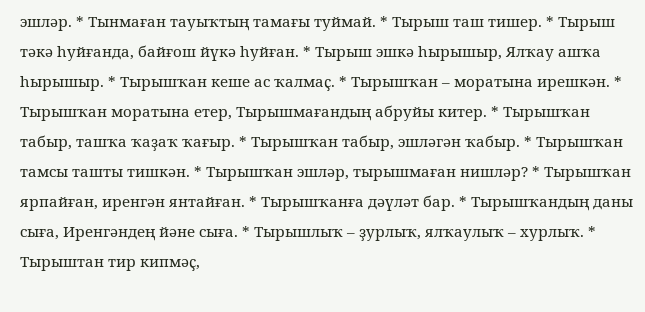эшләр. * Тынмаған тауыҡтың тамағы туймай. * Тырыш таш тишер. * Тырыш тәкә һуйғанда, байғош йүкә һуйған. * Тырыш эшкә һырышыр, Ялҡау ашҡа һырышыр. * Тырышҡан кеше ас ҡалмаҫ. * Тырышҡан – моратына ирешкән. * Тырышҡан моратына етер, Тырышмағандың абруйы китер. * Тырышҡан табыр, ташҡа ҡаҙаҡ ҡағыр. * Тырышҡан табыр, эшләгән ҡабыр. * Тырышҡан тамсы ташты тишкән. * Тырышҡан эшләр, тырышмаған нишләр? * Тырышҡан ярпайған, иренгән янтайған. * Тырышҡанға дәүләт бар. * Тырышҡандың даны сыға, Иренгәндең йәне сыға. * Тырышлыҡ – ҙурлыҡ, ялҡаулыҡ – хурлыҡ. * Тырыштан тир кипмәҫ,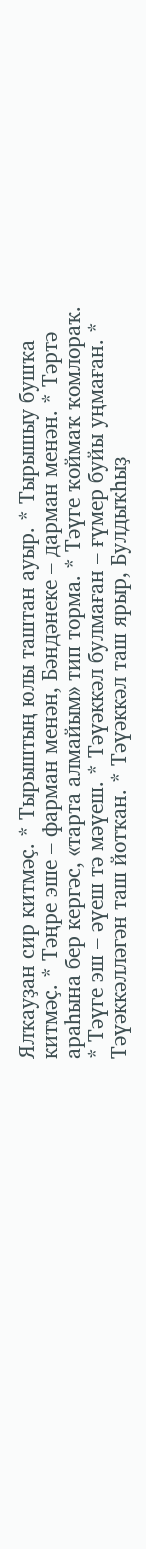Ялҡауҙан сир китмәҫ. * Тырыштың юлы таштан ауыр. * Тырышыу бушҡа китмәҫ. * Тәңре эше – фарман менән, Бәндәнеке – дарман менән. * Тәртә араһына бер кергәс, «тарта алмайым» тип торма. * Тәүге ҡоймаҡ ҡомлораҡ. * Тәүге эш – әүеш тә мәүеш. * Тәүәккәл булмаған – ғүмер буйы уңмаған. * Тәүәккәлләгән таш йотҡан. * Тәүәккәл таш ярыр, Булдыҡһыҙ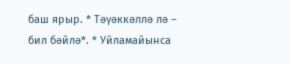баш ярыр. * Тәүәккәллә лә – бил бәйлә*. * Уйламайынса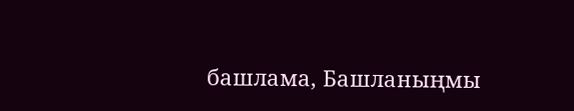башлама, Башланыңмы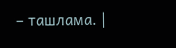– ташлама. |